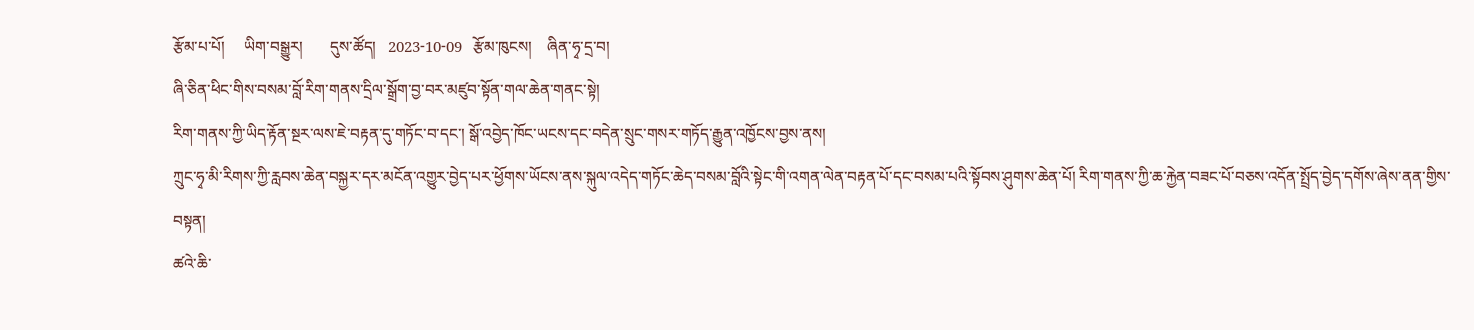རྩོམ་པ་པོ།     ཡིག་བསྒྱུར།       དུས་ཚོད།   2023-10-09   རྩོམ་ཁུངས།    ཞིན་ཧྭ་དྲ་བ།
ཞི་ཅིན་ཕིང་གིས་བསམ་བློ་རིག་གནས་དྲིལ་སྒྲོག་བྱ་བར་མཛུབ་སྟོན་གལ་ཆེན་གནང་སྟེ།
རིག་གནས་ཀྱི་ཡིད་རྟོན་སྔར་ལས་ཇེ་བརྟན་དུ་གཏོང་བ་དང་། སྒོ་འབྱེད་ཁོང་ཡངས་དང་བདེན་སྲུང་གསར་གཏོད་རྒྱུན་འཁྱོངས་བྱས་ནས།
ཀྲུང་ཧྭ་མི་རིགས་ཀྱི་རླབས་ཆེན་བསྐྱར་དར་མངོན་འགྱུར་བྱེད་པར་ཕྱོགས་ཡོངས་ནས་སྐུལ་འདེད་གཏོང་ཆེད་བསམ་བློའི་སྟེང་གི་འགན་ལེན་བརྟན་པོ་དང་བསམ་པའི་སྟོབས་ཤུགས་ཆེན་པོ། རིག་གནས་ཀྱི་ཆ་རྐྱེན་བཟང་པོ་བཅས་འདོན་སྤྲོད་བྱེད་དགོས་ཞེས་ནན་གྱིས་བསྟན།
ཚའེ་ཆི་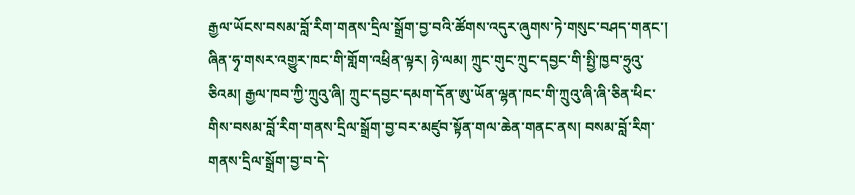རྒྱལ་ཡོངས་བསམ་བློ་རིག་གནས་དྲིལ་སྒྲོག་བྱ་བའི་ཚོགས་འདུར་ཞུགས་ཏེ་གསུང་བཤད་གནང་།
ཞིན་ཧྭ་གསར་འགྱུར་ཁང་གི་གློག་འཕྲིན་ལྟར། ཉེ་ལམ། ཀྲུང་གུང་ཀྲུང་དབྱང་གི་སྤྱི་ཁྱབ་ཧྲུའུ་ཅིའམ། རྒྱལ་ཁབ་ཀྱི་ཀྲུའུ་ཞི། ཀྲུང་དབྱང་དམག་དོན་ཨུ་ཡོན་ལྷན་ཁང་གི་ཀྲུའུ་ཞི་ཞི་ཅིན་ཕིང་གིས་བསམ་བློ་རིག་གནས་དྲིལ་སྒྲོག་བྱ་བར་མཛུབ་སྟོན་གལ་ཆེན་གནང་ནས། བསམ་བློ་རིག་གནས་དྲིལ་སྒྲོག་བྱ་བ་དེ་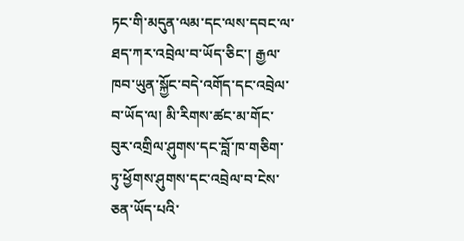ཏང་གི་མདུན་ལམ་དང་ལས་དབང་ལ་ཐད་ཀར་འབྲེལ་བ་ཡོད་ཅིང་། རྒྱལ་ཁབ་ཡུན་སྐྱོང་བདེ་འགོད་དང་འབྲེལ་བ་ཡོད་ལ། མི་རིགས་ཚང་མ་གོང་བུར་འགྲིལ་ཤུགས་དང་བློ་ཁ་གཅིག་ཏུ་ཕྱོགས་ཤུགས་དང་འབྲེལ་བ་ངེས་ཅན་ཡོད་པའི་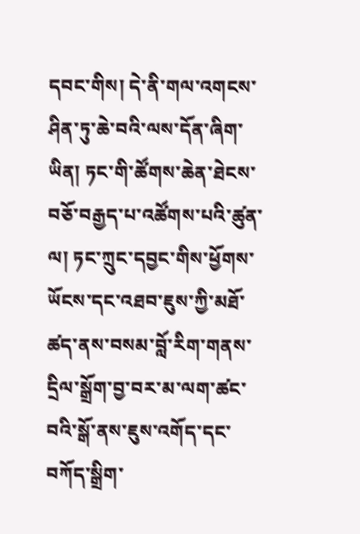དབང་གིས། དེ་ནི་གལ་འགངས་ཤིན་ཏུ་ཆེ་བའི་ལས་དོན་ཞིག་ཡིན། ཏང་གི་ཚོགས་ཆེན་ཐེངས་བཅོ་བརྒྱད་པ་འཚོགས་པའི་ཚུན་ལ། ཏང་ཀྲུང་དབྱང་གིས་ཕྱོགས་ཡོངས་དང་འཐབ་ཇུས་ཀྱི་མཐོ་ཚད་ནས་བསམ་བློ་རིག་གནས་དྲིལ་སྒྲོག་བྱ་བར་མ་ལག་ཚང་བའི་སྒོ་ནས་ཇུས་འགོད་དང་བཀོད་སྒྲིག་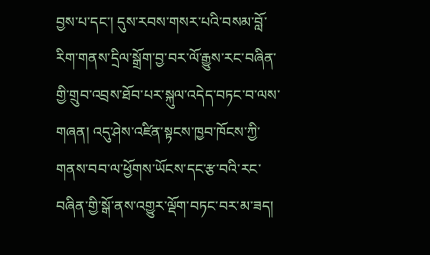བྱས་པ་དང་། དུས་རབས་གསར་པའི་བསམ་བློ་རིག་གནས་དྲིལ་སྒྲོག་བྱ་བར་ལོ་རྒྱུས་རང་བཞིན་གྱི་གྲུབ་འབྲས་ཐོབ་པར་སྐུལ་འདེད་བཏང་བ་ལས་གཞན། འདུ་ཤེས་འཛིན་སྟངས་ཁྱབ་ཁོངས་ཀྱི་གནས་བབ་ལ་ཕྱོགས་ཡོངས་དང་རྩ་བའི་རང་བཞིན་གྱི་སྒོ་ནས་འགྱུར་ལྡོག་བཏང་བར་མ་ཟད།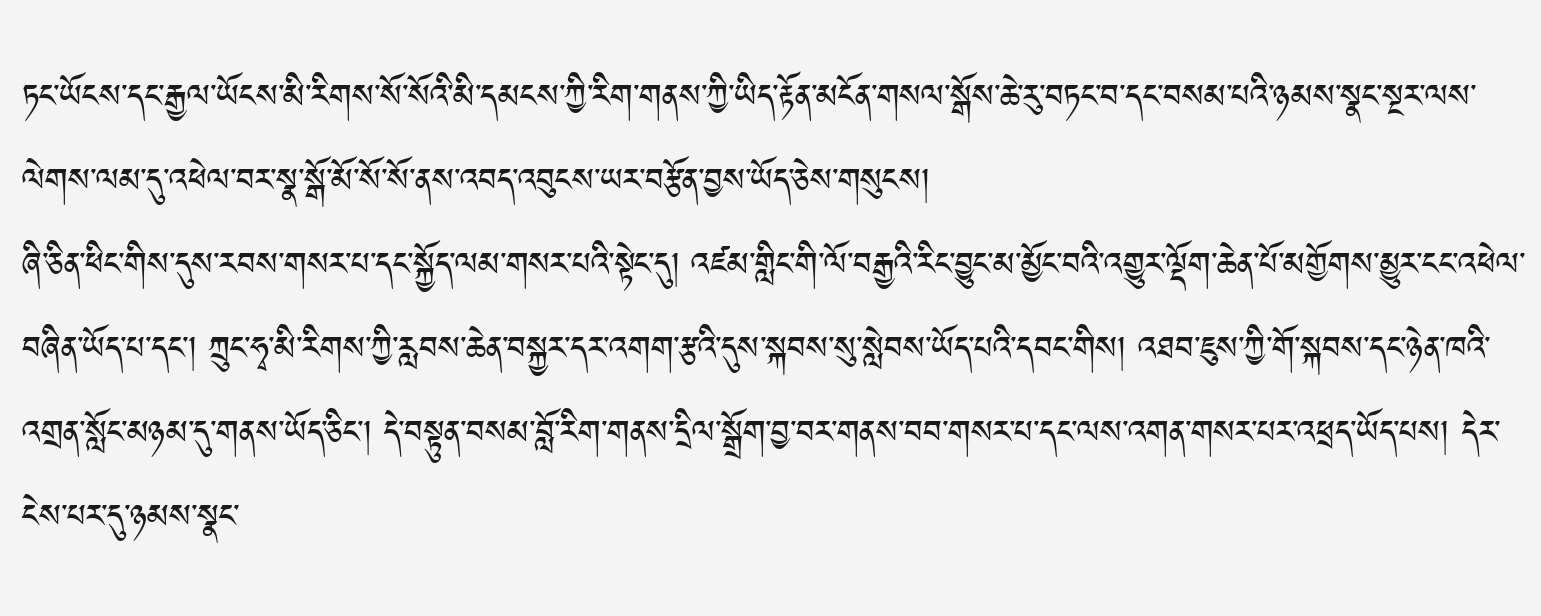ཏང་ཡོངས་དང་རྒྱལ་ཡོངས་མི་རིགས་སོ་སོའི་མི་དམངས་ཀྱི་རིག་གནས་ཀྱི་ཡིད་རྟོན་མངོན་གསལ་སྒོས་ཆེ་རུ་བཏང་བ་དང་བསམ་པའི་ཉམས་སྣང་སྔར་ལས་ལེགས་ལམ་དུ་འཕེལ་བར་སྣ་སྒོ་མོ་སོ་སོ་ནས་འབད་འབུངས་ཡར་བརྩོན་བྱས་ཡོད་ཅེས་གསུངས།
ཞི་ཅིན་ཕིང་གིས་དུས་རབས་གསར་པ་དང་སྐྱོད་ལམ་གསར་པའི་སྟེང་དུ། འཛམ་གླིང་གི་ལོ་བརྒྱའི་རིང་བྱུང་མ་མྱོང་བའི་འགྱུར་ལྡོག་ཆེན་པོ་མགྱོགས་མྱུར་ངང་འཕེལ་བཞིན་ཡོད་པ་དང་། ཀྲུང་ཧྭ་མི་རིགས་ཀྱི་རླབས་ཆེན་བསྐྱར་དར་འགག་རྩའི་དུས་སྐབས་སུ་སླེབས་ཡོད་པའི་དབང་གིས། འཐབ་ཇུས་ཀྱི་གོ་སྐབས་དང་ཉེན་ཁའི་འགྲན་སློང་མཉམ་དུ་གནས་ཡོད་ཅིང་། དེ་བསྟུན་བསམ་བློ་རིག་གནས་དྲིལ་སྒྲོག་བྱ་བར་གནས་བབ་གསར་པ་དང་ལས་འགན་གསར་པར་འཕྲད་ཡོད་པས། དེར་ངེས་པར་དུ་ཉམས་སྣང་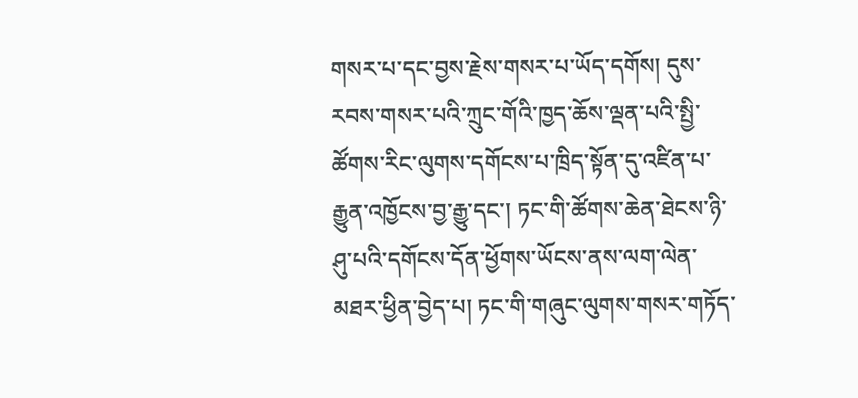གསར་པ་དང་བྱས་རྗེས་གསར་པ་ཡོད་དགོས། དུས་རབས་གསར་པའི་ཀྲུང་གོའི་ཁྱད་ཆོས་ལྡན་པའི་སྤྱི་ཚོགས་རིང་ལུགས་དགོངས་པ་ཁྲིད་སྟོན་དུ་འཛིན་པ་རྒྱུན་འཁྱོངས་བྱ་རྒྱུ་དང་། ཏང་གི་ཚོགས་ཆེན་ཐེངས་ཉི་ཤུ་པའི་དགོངས་དོན་ཕྱོགས་ཡོངས་ནས་ལག་ལེན་མཐར་ཕྱིན་བྱེད་པ། ཏང་གི་གཞུང་ལུགས་གསར་གཏོད་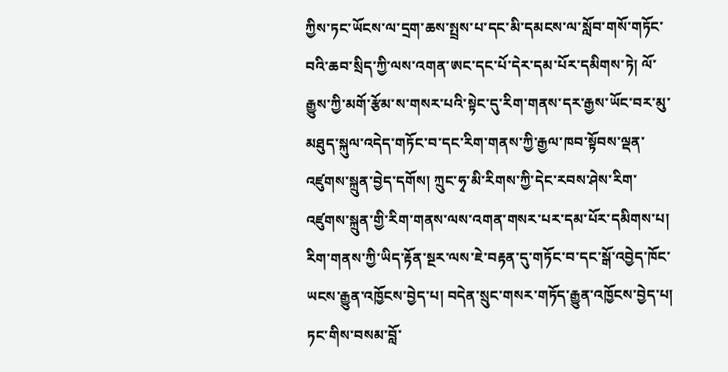ཀྱིས་ཏང་ཡོངས་ལ་དྲག་ཆས་སྤྲས་པ་དང་མི་དམངས་ལ་སློབ་གསོ་གཏོང་བའི་ཆབ་སྲིད་ཀྱི་ལས་འགན་ཨང་དང་པོ་དེར་དམ་པོར་དམིགས་ཏེ། ལོ་རྒྱུས་ཀྱི་མགོ་རྩོམ་ས་གསར་པའི་སྟེང་དུ་རིག་གནས་དར་རྒྱས་ཡོང་བར་མུ་མཐུད་སྐུལ་འདེད་གཏོང་བ་དང་རིག་གནས་ཀྱི་རྒྱལ་ཁབ་སྟོབས་ལྡན་འཛུགས་སྐྲུན་བྱེད་དགོས། ཀྲུང་ཧྭ་མི་རིགས་ཀྱི་དེང་རབས་ཤེས་རིག་འཛུགས་སྐྲུན་གྱི་རིག་གནས་ལས་འགན་གསར་པར་དམ་པོར་དམིགས་པ། རིག་གནས་ཀྱི་ཡིད་རྟོན་སྔར་ལས་ཇེ་བརྟན་དུ་གཏོང་བ་དང་སྒོ་འབྱེད་ཁོང་ཡངས་རྒྱུན་འཁྱོངས་བྱེད་པ། བདེན་སྲུང་གསར་གཏོད་རྒྱུན་འཁྱོངས་བྱེད་པ། ཏང་གིས་བསམ་བློ་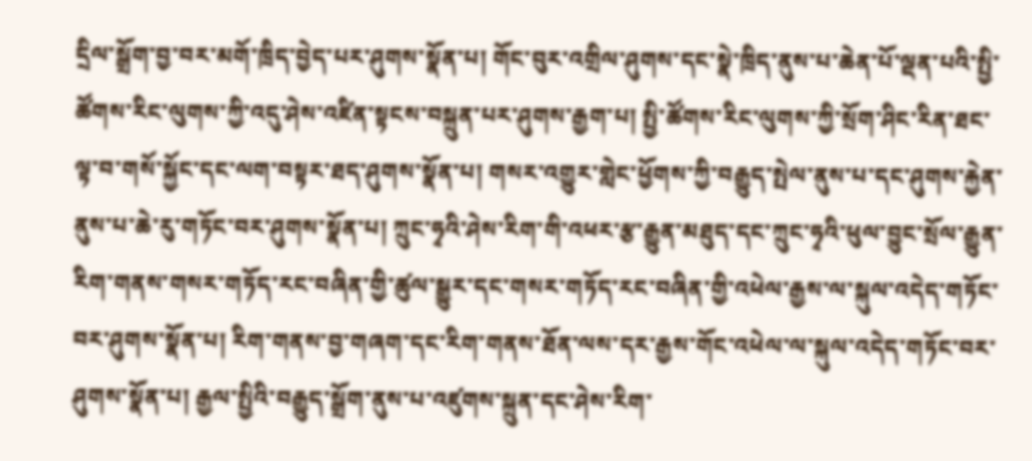དྲིལ་སྒྲོག་བྱ་བར་མགོ་ཁྲིད་བྱེད་པར་ཤུགས་སྣོན་པ། གོང་བུར་འགྲིལ་ཤུགས་དང་སྣེ་ཁྲིད་ནུས་པ་ཆེན་པོ་ལྡན་པའི་སྤྱི་ཚོགས་རིང་ལུགས་ཀྱི་འདུ་ཤེས་འཛིན་སྟངས་བསྐྲུན་པར་ཤུགས་རྒྱག་པ། སྤྱི་ཚོགས་རིང་ལུགས་ཀྱི་སྲོག་ཤིང་རིན་ཐང་ལྟ་བ་གསོ་སྐྱོང་དང་ལག་བསྟར་ཐད་ཤུགས་སྣོན་པ། གསར་འགྱུར་གླེང་ཕྱོགས་ཀྱི་བརྒྱུད་སྤེལ་ནུས་པ་དང་ཤུགས་རྐྱེན་ནུས་པ་ཆེ་རུ་གཏོང་བར་ཤུགས་སྣོན་པ། ཀྲུང་ཧྭའི་ཤེས་རིག་གི་འཕར་རྩ་རྒྱུན་མཐུད་དང་ཀྲུང་ཧྭའི་ཕུལ་བྱུང་སྲོལ་རྒྱུན་རིག་གནས་གསར་གཏོད་རང་བཞིན་གྱི་ཚུལ་སྒྱུར་དང་གསར་གཏོད་རང་བཞིན་གྱི་འཕེལ་རྒྱས་ལ་སྐུལ་འདེད་གཏོང་བར་ཤུགས་སྣོན་པ། རིག་གནས་བྱ་གཞག་དང་རིག་གནས་ཐོན་ལས་དར་རྒྱས་གོང་འཕེལ་ལ་སྐུལ་འདེད་གཏོང་བར་ཤུགས་སྣོན་པ། རྒྱལ་སྤྱིའི་བརྒྱུད་སྒྲོག་ནུས་པ་འཛུགས་སྐྲུན་དང་ཤེས་རིག་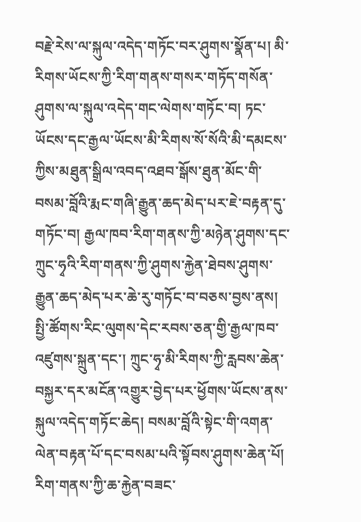བརྗེ་རེས་ལ་སྐུལ་འདེད་གཏོང་བར་ཤུགས་སྣོན་པ། མི་རིགས་ཡོངས་ཀྱི་རིག་གནས་གསར་གཏོད་གསོན་ཤུགས་ལ་སྐུལ་འདེད་གང་ལེགས་གཏོང་བ། ཏང་ཡོངས་དང་རྒྱལ་ཡོངས་མི་རིགས་སོ་སོའི་མི་དམངས་ཀྱིས་མཐུན་སྒྲིལ་འབད་འཐབ་སྒོས་ཐུན་མོང་གི་བསམ་བློའི་རྨང་གཞི་རྒྱུན་ཆད་མེད་པར་ཇེ་བརྟན་དུ་གཏོང་བ། རྒྱལ་ཁབ་རིག་གནས་ཀྱི་མཉེན་ཤུགས་དང་ཀྲུང་ཧྭའི་རིག་གནས་ཀྱི་ཤུགས་རྐྱེན་ཐེབས་ཤུགས་རྒྱུན་ཆད་མེད་པར་ཆེ་རུ་གཏོང་བ་བཅས་བྱས་ནས། སྤྱི་ཚོགས་རིང་ལུགས་དེང་རབས་ཅན་གྱི་རྒྱལ་ཁབ་འཛུགས་སྐྲུན་དང་། ཀྲུང་ཧྭ་མི་རིགས་ཀྱི་རླབས་ཆེན་བསྐྱར་དར་མངོན་འགྱུར་བྱེད་པར་ཕྱོགས་ཡོངས་ནས་སྐུལ་འདེད་གཏོང་ཆེད། བསམ་བློའི་སྟེང་གི་འགན་ལེན་བརྟན་པོ་དང་བསམ་པའི་སྟོབས་ཤུགས་ཆེན་པོ། རིག་གནས་ཀྱི་ཆ་རྐྱེན་བཟང་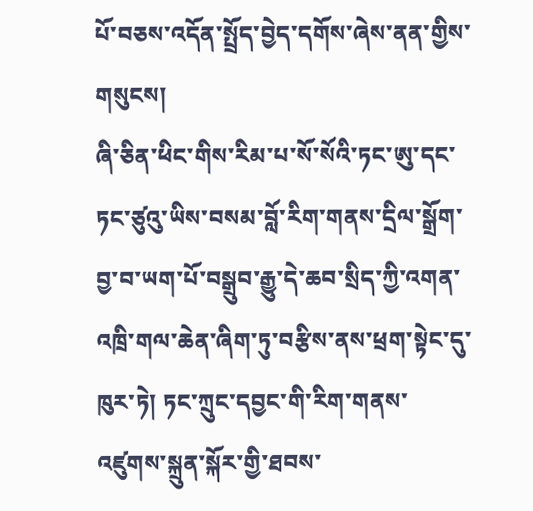པོ་བཅས་འདོན་སྤྲོད་བྱེད་དགོས་ཞེས་ནན་གྱིས་གསུངས།
ཞི་ཅིན་ཕིང་གིས་རིམ་པ་སོ་སོའི་ཏང་ཨུ་དང་ཏང་ཙུའུ་ཡིས་བསམ་བློ་རིག་གནས་དྲིལ་སྒྲོག་བྱ་བ་ཡག་པོ་བསྒྲུབ་རྒྱུ་དེ་ཆབ་སྲིད་ཀྱི་འགན་འཁྲི་གལ་ཆེན་ཞིག་ཏུ་བརྩིས་ནས་ཕྲག་སྟེང་དུ་ཁུར་ཏེ། ཏང་ཀྲུང་དབྱང་གི་རིག་གནས་འཛུགས་སྐྲུན་སྐོར་གྱི་ཐབས་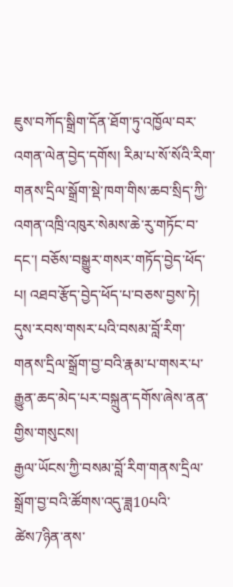ཇུས་བཀོད་སྒྲིག་དོན་ཐོག་ཏུ་འཁྱོལ་བར་འགན་ལེན་བྱེད་དགོས། རིམ་པ་སོ་སོའི་རིག་གནས་དྲིལ་སྒྲོག་སྡེ་ཁག་གིས་ཆབ་སྲིད་ཀྱི་འགན་འཁྲི་འཁུར་སེམས་ཆེ་རུ་གཏོང་བ་དང་། བཅོས་བསྒྱུར་གསར་གཏོད་བྱེད་ཕོད་པ། འཐབ་རྩོད་བྱེད་ཕོད་པ་བཅས་བྱས་ཏེ། དུས་རབས་གསར་པའི་བསམ་བློ་རིག་གནས་དྲིལ་སྒྲོག་བྱ་བའི་རྣམ་པ་གསར་པ་རྒྱུན་ཆད་མེད་པར་བསྐྲུན་དགོས་ཞེས་ནན་གྱིས་གསུངས།
རྒྱལ་ཡོངས་ཀྱི་བསམ་བློ་རིག་གནས་དྲིལ་སྒྲོག་བྱ་བའི་ཚོགས་འདུ་ཟླ10པའི་ཚེས7ཉིན་ནས་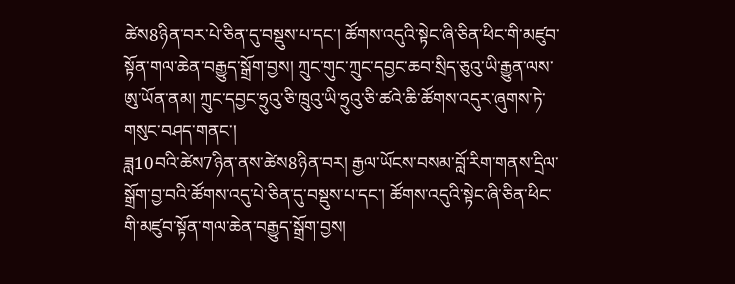ཚེས8ཉིན་བར་པེ་ཅིན་དུ་བསྡུས་པ་དང་། ཚོགས་འདུའི་སྟེང་ཞི་ཅིན་ཕིང་གི་མཛུབ་སྟོན་གལ་ཆེན་བརྒྱུད་སྒྲོག་བྱས། ཀྲུང་གུང་ཀྲུང་དབྱང་ཆབ་སྲིད་ཅུའུ་ཡི་རྒྱུན་ལས་ཨུ་ཡོན་ནམ། ཀྲུང་དབྱང་ཧྲུའུ་ཅི་ཁྲུའུ་ཡི་ཧྲུའུ་ཅི་ཚའེ་ཆི་ཚོགས་འདུར་ཞུགས་ཏེ་གསུང་བཤད་གནང་།
ཟླ10བའི་ཚེས7ཉིན་ནས་ཚེས8ཉིན་བར། རྒྱལ་ཡོངས་བསམ་བློ་རིག་གནས་དྲིལ་སྒྲོག་བྱ་བའི་ཚོགས་འདུ་པེ་ཅིན་དུ་བསྡུས་པ་དང་། ཚོགས་འདུའི་སྟེང་ཞི་ཅིན་ཕིང་གི་མཛུབ་སྟོན་གལ་ཆེན་བརྒྱུད་སྒྲོག་བྱས།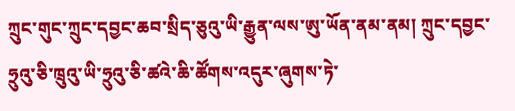ཀྲུང་གུང་ཀྲུང་དབྱང་ཆབ་སྲིད་ཅུའུ་ཡི་རྒྱུན་ལས་ཨུ་ཡོན་ནམ་ནམ། ཀྲུང་དབྱང་ཧྲུའུ་ཅི་ཁྲུའུ་ཡི་ཧྲུའུ་ཅི་ཚའེ་ཆི་ཚོགས་འདུར་ཞུགས་ཏེ་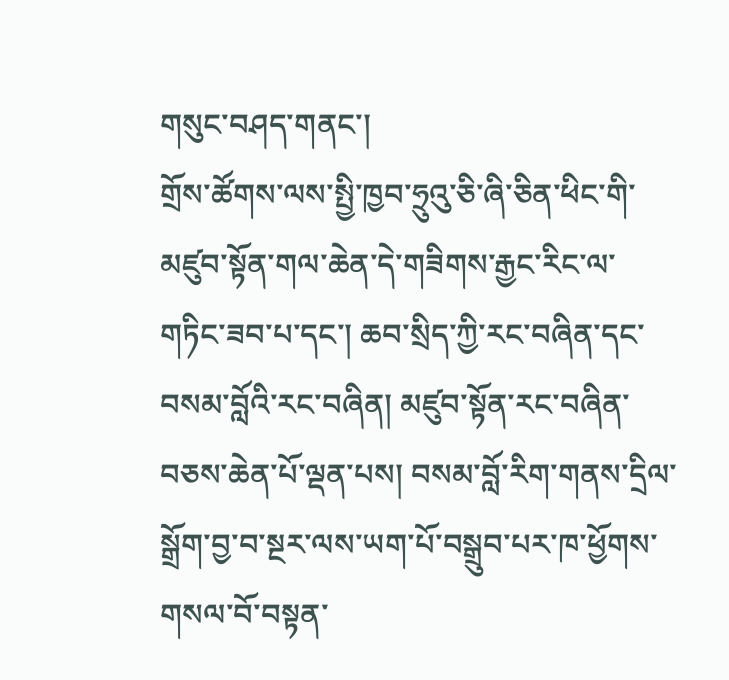གསུང་བཤད་གནང་།
གྲོས་ཚོགས་ལས་སྤྱི་ཁྱབ་ཧྲུའུ་ཅི་ཞི་ཅིན་ཕིང་གི་མཛུབ་སྟོན་གལ་ཆེན་དེ་གཟིགས་རྒྱང་རིང་ལ་གཏིང་ཟབ་པ་དང་། ཆབ་སྲིད་ཀྱི་རང་བཞིན་དང་བསམ་བློའི་རང་བཞིན། མཛུབ་སྟོན་རང་བཞིན་བཅས་ཆེན་པོ་ལྡན་པས། བསམ་བློ་རིག་གནས་དྲིལ་སྒྲོག་བྱ་བ་སྔར་ལས་ཡག་པོ་བསྒྲུབ་པར་ཁ་ཕྱོགས་གསལ་བོ་བསྟན་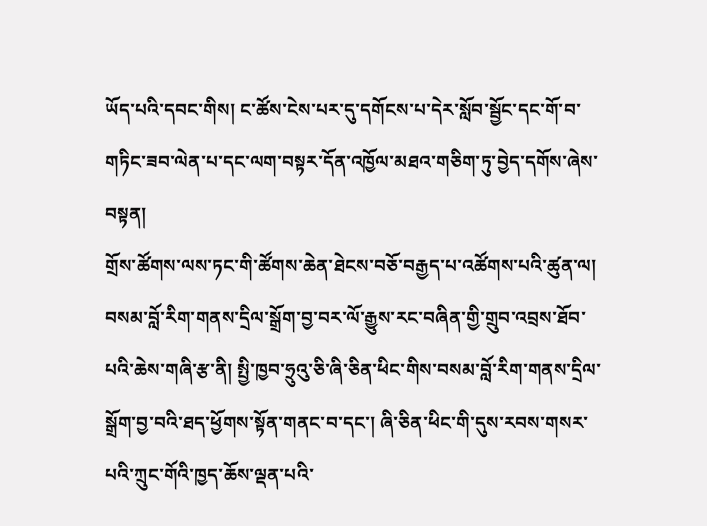ཡོད་པའི་དབང་གིས། ང་ཚོས་ངེས་པར་དུ་དགོངས་པ་དེར་སློབ་སྦྱོང་དང་གོ་བ་གཏིང་ཟབ་ལེན་པ་དང་ལག་བསྟར་དོན་འཁྱོལ་མཐའ་གཅིག་ཏུ་བྱེད་དགོས་ཞེས་བསྟན།
གྲོས་ཚོགས་ལས་ཏང་གི་ཚོགས་ཆེན་ཐེངས་བཅོ་བརྒྱད་པ་འཚོགས་པའི་ཚུན་ལ། བསམ་བློ་རིག་གནས་དྲིལ་སྒྲོག་བྱ་བར་ལོ་རྒྱུས་རང་བཞིན་གྱི་གྲུབ་འབྲས་ཐོབ་པའི་ཆེས་གཞི་རྩ་ནི། སྤྱི་ཁྱབ་ཧྲུའུ་ཅི་ཞི་ཅིན་ཕིང་གིས་བསམ་བློ་རིག་གནས་དྲིལ་སྒྲོག་བྱ་བའི་ཐད་ཕྱོགས་སྟོན་གནང་བ་དང་། ཞི་ཅིན་ཕིང་གི་དུས་རབས་གསར་པའི་ཀྲུང་གོའི་ཁྱད་ཆོས་ལྡན་པའི་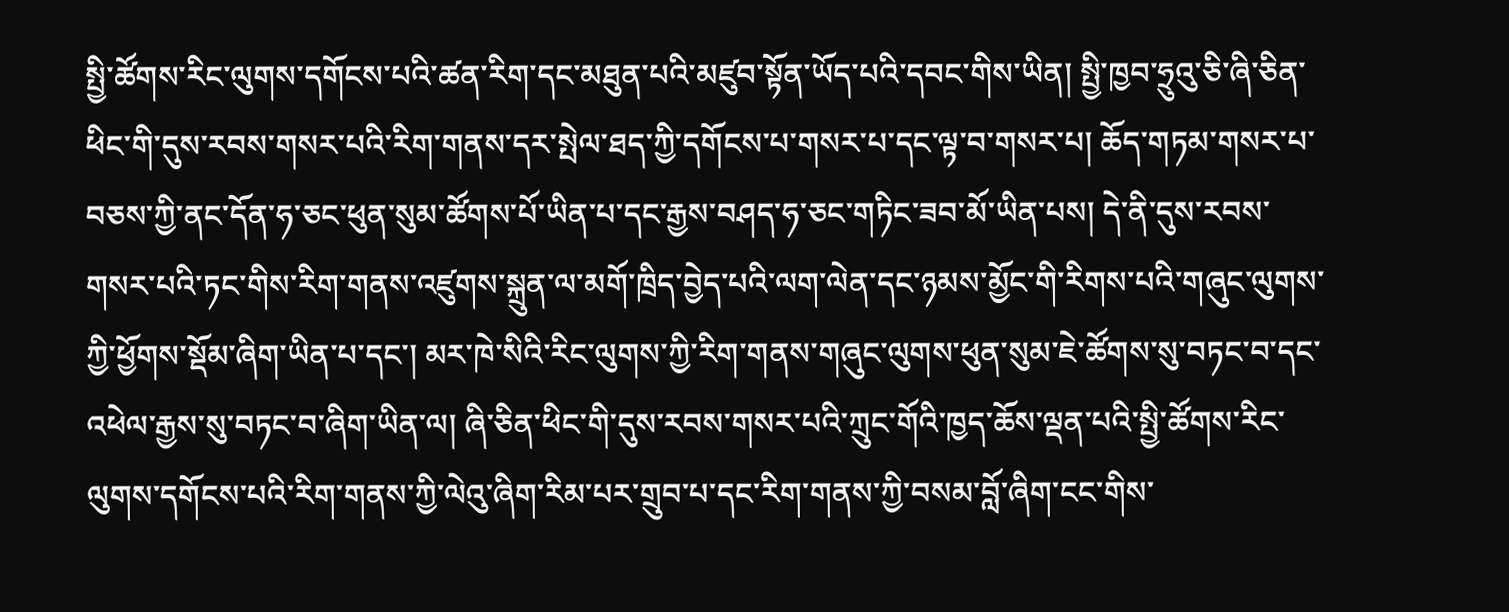སྤྱི་ཚོགས་རིང་ལུགས་དགོངས་པའི་ཚན་རིག་དང་མཐུན་པའི་མཛུབ་སྟོན་ཡོད་པའི་དབང་གིས་ཡིན། སྤྱི་ཁྱབ་ཧྲུའུ་ཅི་ཞི་ཅིན་ཕིང་གི་དུས་རབས་གསར་པའི་རིག་གནས་དར་སྤེལ་ཐད་ཀྱི་དགོངས་པ་གསར་པ་དང་ལྟ་བ་གསར་པ། ཆོད་གཏམ་གསར་པ་བཅས་ཀྱི་ནང་དོན་ཧ་ཅང་ཕུན་སུམ་ཚོགས་པོ་ཡིན་པ་དང་རྒྱས་བཤད་ཧ་ཅང་གཏིང་ཟབ་མོ་ཡིན་པས། དེ་ནི་དུས་རབས་གསར་པའི་ཏང་གིས་རིག་གནས་འཛུགས་སྐྲུན་ལ་མགོ་ཁྲིད་བྱེད་པའི་ལག་ལེན་དང་ཉམས་མྱོང་གི་རིགས་པའི་གཞུང་ལུགས་ཀྱི་ཕྱོགས་སྡོམ་ཞིག་ཡིན་པ་དང་། མར་ཁེ་སིའི་རིང་ལུགས་ཀྱི་རིག་གནས་གཞུང་ལུགས་ཕུན་སུམ་ཇེ་ཚོགས་སུ་བཏང་བ་དང་འཕེལ་རྒྱས་སུ་བཏང་བ་ཞིག་ཡིན་ལ། ཞི་ཅིན་ཕིང་གི་དུས་རབས་གསར་པའི་ཀྲུང་གོའི་ཁྱད་ཆོས་ལྡན་པའི་སྤྱི་ཚོགས་རིང་ལུགས་དགོངས་པའི་རིག་གནས་ཀྱི་ལེའུ་ཞིག་རིམ་པར་གྲུབ་པ་དང་རིག་གནས་ཀྱི་བསམ་བློ་ཞིག་ངང་གིས་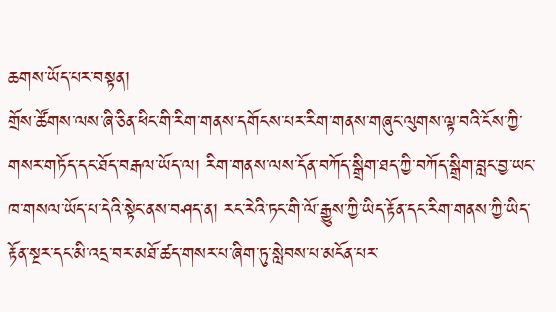ཆགས་ཡོད་པར་བསྟན།
གྲོས་ཚོགས་ལས་ཞི་ཅིན་ཕིང་གི་རིག་གནས་དགོངས་པར་རིག་གནས་གཞུང་ལུགས་ལྟ་བའི་ངོས་ཀྱི་གསར་གཏོད་དང་ཐོད་བརྒལ་ཡོད་ལ། རིག་གནས་ལས་དོན་བཀོད་སྒྲིག་ཐད་ཀྱི་བཀོད་སྒྲིག་བླང་བྱ་ཡང་ཁ་གསལ་ཡོད་པ་དེའི་སྟེང་ནས་བཤད་ན། རང་རེའི་ཏང་གི་ལོ་རྒྱུས་ཀྱི་ཡིད་རྟོན་དང་རིག་གནས་ཀྱི་ཡིད་རྟོན་སྔར་དང་མི་འདྲ་བར་མཐོ་ཚད་གསར་པ་ཞིག་ཏུ་སླེབས་པ་མངོན་པར་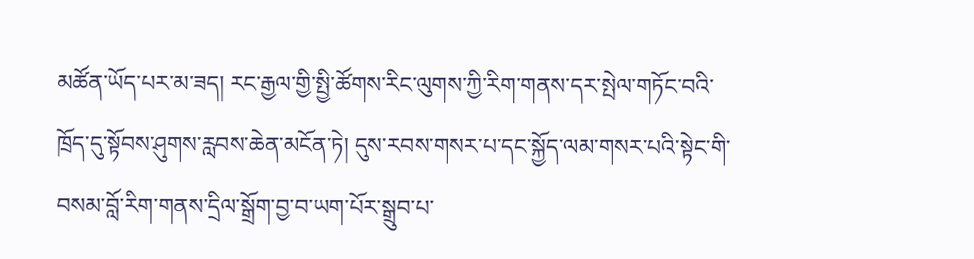མཚོན་ཡོད་པར་མ་ཟད། རང་རྒྱལ་གྱི་སྤྱི་ཚོགས་རིང་ལུགས་ཀྱི་རིག་གནས་དར་སྤེལ་གཏོང་བའི་ཁྲོད་དུ་སྟོབས་ཤུགས་རླབས་ཆེན་མངོན་ཏེ། དུས་རབས་གསར་པ་དང་སྐྱོད་ལམ་གསར་པའི་སྟེང་གི་བསམ་བློ་རིག་གནས་དྲིལ་སྒྲོག་བྱ་བ་ཡག་པོར་སྒྲུབ་པ་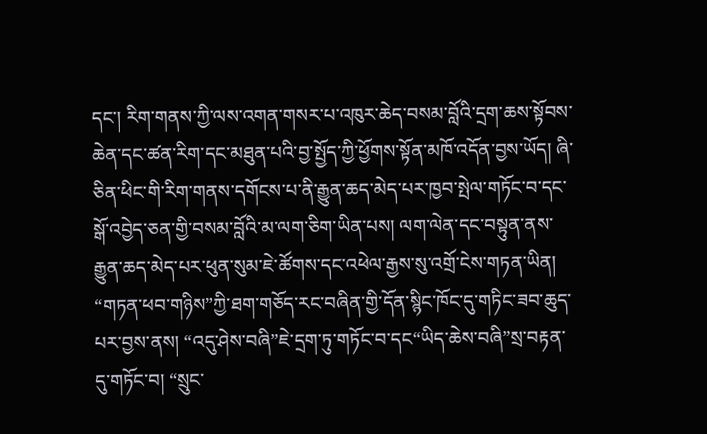དང་། རིག་གནས་ཀྱི་ལས་འགན་གསར་པ་འཁུར་ཆེད་བསམ་བློའི་དྲག་ཆས་སྟོབས་ཆེན་དང་ཚན་རིག་དང་མཐུན་པའི་བྱ་སྤྱོད་ཀྱི་ཕྱོགས་སྟོན་མཁོ་འདོན་བྱས་ཡོད། ཞི་ཅིན་ཕིང་གི་རིག་གནས་དགོངས་པ་ནི་རྒྱུན་ཆད་མེད་པར་ཁྱབ་སྤེལ་གཏོང་བ་དང་སྒོ་འབྱེད་ཅན་གྱི་བསམ་བློའི་མ་ལག་ཅིག་ཡིན་པས། ལག་ལེན་དང་བསྟུན་ནས་རྒྱུན་ཆད་མེད་པར་ཕུན་སུམ་ཇེ་ཚོགས་དང་འཕེལ་རྒྱས་སུ་འགྲོ་ངེས་གཏན་ཡིན། “གཏན་ཕབ་གཉིས”ཀྱི་ཐག་གཅོད་རང་བཞིན་གྱི་དོན་སྙིང་ཁོང་དུ་གཏིང་ཟབ་ཆུད་པར་བྱས་ནས། “འདུ་ཤེས་བཞི”ཇེ་དྲག་ཏུ་གཏོང་བ་དང“ཡིད་ཆེས་བཞི”སྲ་བརྟན་དུ་གཏོང་བ། “སྲུང་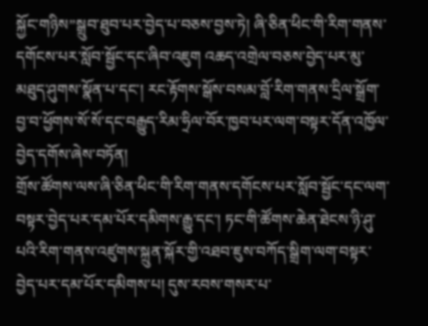སྐྱོང་གཉིས”སྒྲུབ་ཐུབ་པར་བྱེད་པ་བཅས་བྱས་ཏེ། ཞི་ཅིན་ཕིང་གི་རིག་གནས་དགོངས་པར་སློབ་སྦྱོང་དང་ཞིབ་འཇུག འཆད་འགྲེལ་བཅས་བྱེད་པར་མུ་མཐུད་ཤུགས་སྣོན་པ་དང་། རང་རྟོགས་སྒོས་བསམ་བློ་རིག་གནས་དྲིལ་སྒྲོག་བྱ་བ་ཕྱོགས་སོ་སོ་དང་བརྒྱུད་རིམ་ཧྲིལ་བོར་ཁྱབ་པར་ལག་བསྟར་དོན་འཁྱོལ་བྱེད་དགོས་ཞེས་བཏོན།
གྲོས་ཚོགས་ལས་ཞི་ཅིན་ཕིང་གི་རིག་གནས་དགོངས་པར་སློབ་སྦྱོང་དང་ལག་བསྟར་བྱེད་པར་དམ་པོར་དམིགས་རྒྱུ་དང་། ཏང་གི་ཚོགས་ཆེན་ཐེངས་ཉི་ཤུ་པའི་རིག་གནས་འཛུགས་སྐྲུན་སྐོར་གྱི་འཐབ་ཇུས་བཀོད་སྒྲིག་ལག་བསྟར་བྱེད་པར་དམ་པོར་དམིགས་པ། དུས་རབས་གསར་པ་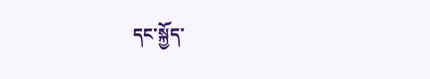དང་སྐྱོད་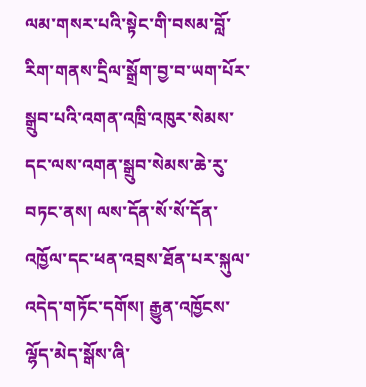ལམ་གསར་པའི་སྟེང་གི་བསམ་བློ་རིག་གནས་དྲིལ་སྒྲོག་བྱ་བ་ཡག་པོར་སྒྲུབ་པའི་འགན་འཁྲི་འཁུར་སེམས་དང་ལས་འགན་སྒྲུབ་སེམས་ཆེ་རུ་བཏང་ནས། ལས་དོན་སོ་སོ་དོན་འཁྱོལ་དང་ཕན་འབྲས་ཐོན་པར་སྐུལ་འདེད་གཏོང་དགོས། རྒྱུན་འཁྱོངས་ལྷོད་མེད་སྒོས་ཞི་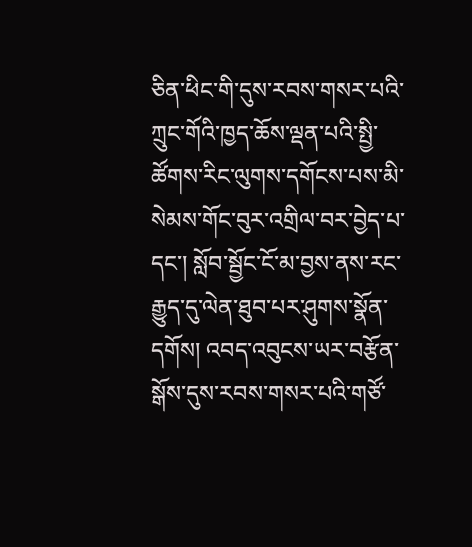ཅིན་ཕིང་གི་དུས་རབས་གསར་པའི་ཀྲུང་གོའི་ཁྱད་ཆོས་ལྡན་པའི་སྤྱི་ཚོགས་རིང་ལུགས་དགོངས་པས་མི་སེམས་གོང་བུར་འགྲིལ་བར་བྱེད་པ་དང་། སློབ་སྦྱོང་ངོ་མ་བྱས་ནས་རང་རྒྱུད་དུ་ལེན་ཐུབ་པར་ཤུགས་སྣོན་དགོས། འབད་འབུངས་ཡར་བརྩོན་སྒོས་དུས་རབས་གསར་པའི་གཙོ་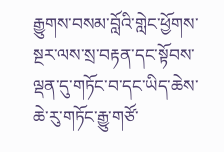རྒྱུགས་བསམ་བློའི་གླེང་ཕྱོགས་སྔར་ལས་སྲ་བརྟན་དང་སྟོབས་ལྡན་དུ་གཏོང་བ་དང་ཡིད་ཆེས་ཆེ་རུ་གཏོང་རྒྱུ་གཙོ་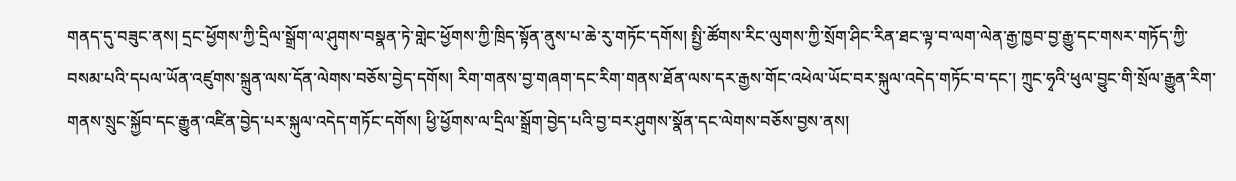གནད་དུ་བཟུང་ནས། དྲང་ཕྱོགས་ཀྱི་དྲིལ་སྒྲོག་ལ་ཤུགས་བསྣན་ཏེ་གླེང་ཕྱོགས་ཀྱི་ཁྲིད་སྟོན་ནུས་པ་ཆེ་རུ་གཏོང་དགོས། སྤྱི་ཚོགས་རིང་ལུགས་ཀྱི་སྲོག་ཤིང་རིན་ཐང་ལྟ་བ་ལག་ལེན་རྒྱ་ཁྱབ་བྱ་རྒྱུ་དང་གསར་གཏོད་ཀྱི་བསམ་པའི་དཔལ་ཡོན་འཛུགས་སྐྲུན་ལས་དོན་ལེགས་བཅོས་བྱེད་དགོས། རིག་གནས་བྱ་གཞག་དང་རིག་གནས་ཐོན་ལས་དར་རྒྱས་གོང་འཕེལ་ཡོང་བར་སྐུལ་འདེད་གཏོང་བ་དང་། ཀྲུང་ཧྭའི་ཕུལ་བྱུང་གི་སྲོལ་རྒྱུན་རིག་གནས་སྲུང་སྐྱོབ་དང་རྒྱུན་འཛིན་བྱེད་པར་སྐུལ་འདེད་གཏོང་དགོས། ཕྱི་ཕྱོགས་ལ་དྲིལ་སྒྲོག་བྱེད་པའི་བྱ་བར་ཤུགས་སྣོན་དང་ལེགས་བཅོས་བྱས་ནས།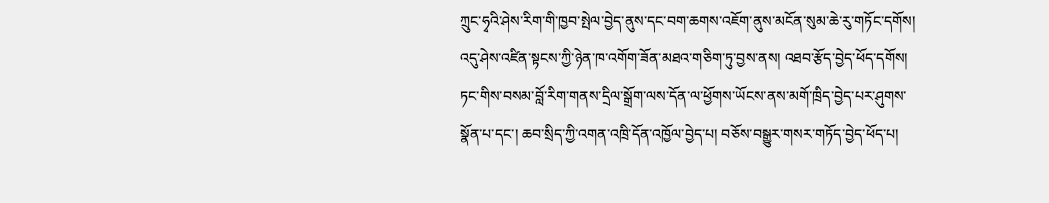ཀྲུང་ཧྭའི་ཤེས་རིག་གི་ཁྱབ་སྤེལ་བྱེད་ནུས་དང་བག་ཆགས་འཇོག་ནུས་མངོན་སུམ་ཆེ་རུ་གཏོང་དགོས། འདུ་ཤེས་འཛིན་སྟངས་ཀྱི་ཉེན་ཁ་འགོག་ཟོན་མཐའ་གཅིག་ཏུ་བྱས་ནས། འཐབ་རྩོད་བྱེད་ཕོད་དགོས། ཏང་གིས་བསམ་བློ་རིག་གནས་དྲིལ་སྒྲོག་ལས་དོན་ལ་ཕྱོགས་ཡོངས་ནས་མགོ་ཁྲིད་བྱེད་པར་ཤུགས་སྣོན་པ་དང་། ཆབ་སྲིད་ཀྱི་འགན་འཁྲི་དོན་འཁྱོལ་བྱེད་པ། བཅོས་བསྒྱུར་གསར་གཏོད་བྱེད་ཕོད་པ།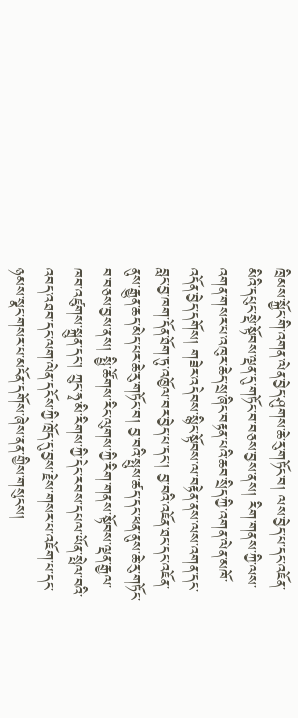ཁྲིམས་སྐྱོང་གི་འགན་ལེན་བྱེད་ཤུགས་ཆེ་རུ་གཏོང་བ། ལས་བྱེད་པ་དང་འཇོན་མིའི་དཔུང་སྡེ་སྟོབས་ལྡན་དུ་གཏོང་བ་བཅས་བྱས་ནས། རིག་གནས་ཀྱི་ལས་འགན་གསར་པ་འཁུར་ཆེད་སྲ་ཞིང་བརྟན་པའི་ཆབ་སྲིད་ཀྱི་འགན་ལེན་མཁོ་འདོན་བྱེད་དགོས། གཟེར་འདེབས་སྙིང་སྟོབས་ལ་བརྟེན་ནས་ལས་འགན་དང་བླང་བྱ་ཁག་དོན་ཐོག་ཏུ་འཁྱོལ་བར་བྱེད་པ་དང་། བྱ་བའི་འཇོན་ཐང་དང་འཇོན་ནུས་རྒྱུན་ཆད་མེད་པར་ཆེ་རུ་གཏོང་བ། བྱ་བའི་སྤུས་ཚད་དང་ཕན་ནུས་ཆེ་རུ་གཏོང་བ་བཅས་བྱས་ནས། སྤྱི་ཚོགས་རིང་ལུགས་ཀྱི་རིག་གནས་སྟོབས་ལྡན་རྒྱལ་ཁབ་འཛུགས་སྐྲུན་དང་། ཀྲུང་ཧྭ་མི་རིགས་ཀྱི་དེང་རབས་དཔལ་ཡོན་སྤེལ་བའི་འབད་འཐབ་དང་ལག་ལེན་དངོས་ཀྱི་ཁྲོད་དུ་བྱས་རྗེས་གསར་པ་འཇོག་པ་དང་ཉམས་སྣང་གསར་པ་མངོན་དགོས་ཞེས་ནན་གྱིས་གསུངས།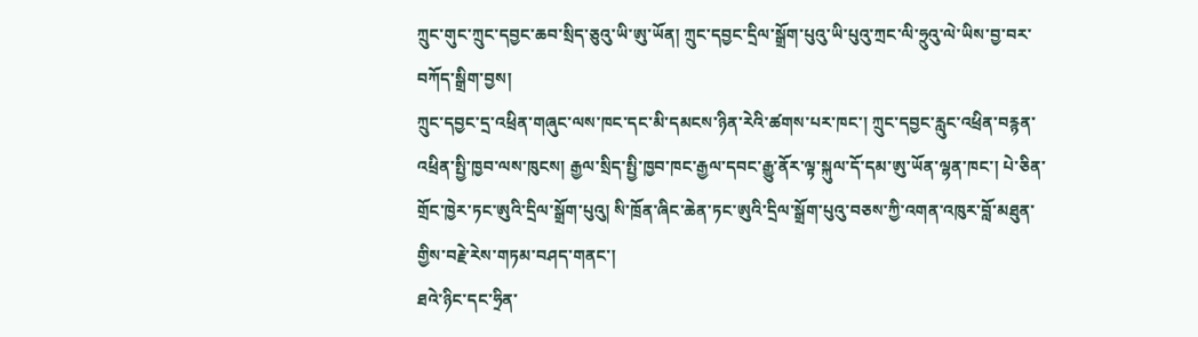ཀྲུང་གུང་ཀྲུང་དབྱང་ཆབ་སྲིད་ཅུའུ་ཡི་ཨུ་ཡོན། ཀྲུང་དབྱང་དྲིལ་སྒྲོག་པུའུ་ཡི་པུའུ་ཀྲང་ལི་ཧྲུའུ་ལེ་ཡིས་བྱ་བར་བཀོད་སྒྲིག་བྱས།
ཀྲུང་དབྱང་དྲ་འཕྲིན་གཞུང་ལས་ཁང་དང་མི་དམངས་ཉིན་རེའི་ཚགས་པར་ཁང་། ཀྲུང་དབྱང་རླུང་འཕྲིན་བརྙན་འཕྲིན་སྤྱི་ཁྱབ་ལས་ཁུངས། རྒྱལ་སྲིད་སྤྱི་ཁྱབ་ཁང་རྒྱལ་དབང་རྒྱུ་ནོར་ལྟ་སྐུལ་དོ་དམ་ཨུ་ཡོན་ལྷན་ཁང་། པེ་ཅིན་གྲོང་ཁྱེར་ཏང་ཨུའི་དྲིལ་སྒྲོག་པུའུ། སི་ཁྲོན་ཞིང་ཆེན་ཏང་ཨུའི་དྲིལ་སྒྲོག་པུའུ་བཅས་ཀྱི་འགན་འཁུར་བློ་མཐུན་གྱིས་བརྗེ་རེས་གཏམ་བཤད་གནང་།
ཐའེ་ཉིང་དང་ཧྲིན་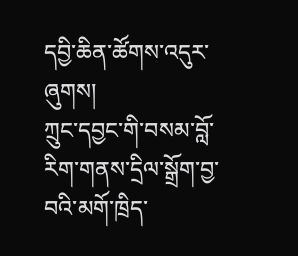དབྱི་ཆིན་ཚོགས་འདུར་ཞུགས།
ཀྲུང་དབྱང་གི་བསམ་བློ་རིག་གནས་དྲིལ་སྒྲོག་བྱ་བའི་མགོ་ཁྲིད་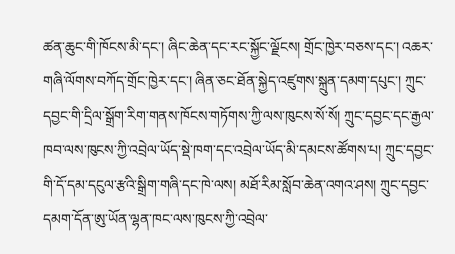ཚན་ཆུང་གི་ཁོངས་མི་དང་། ཞིང་ཆེན་དང་རང་སྐྱོང་ལྗོངས། གྲོང་ཁྱེར་བཅས་དང་། འཆར་གཞི་ལོགས་བཀོད་གྲོང་ཁྱེར་དང་། ཞིན་ཅང་ཐོན་སྐྱེད་འཛུགས་སྐྲུན་དམག་དཔུང་། ཀྲུང་དབྱང་གི་དྲིལ་སྒྲོག་རིག་གནས་ཁོངས་གཏོགས་ཀྱི་ལས་ཁུངས་སོ་སོ། ཀྲུང་དབྱང་དང་རྒྱལ་ཁབ་ལས་ཁུངས་ཀྱི་འབྲེལ་ཡོད་སྡེ་ཁག་དང་འབྲེལ་ཡོད་མི་དམངས་ཚོགས་པ། ཀྲུང་དབྱང་གི་དོ་དམ་དངུལ་རྩའི་སྒྲིག་གཞི་དང་ཁེ་ལས། མཐོ་རིམ་སློབ་ཆེན་འགའ་ཤས། ཀྲུང་དབྱང་དམག་དོན་ཨུ་ཡོན་ལྷན་ཁང་ལས་ཁུངས་ཀྱི་འབྲེལ་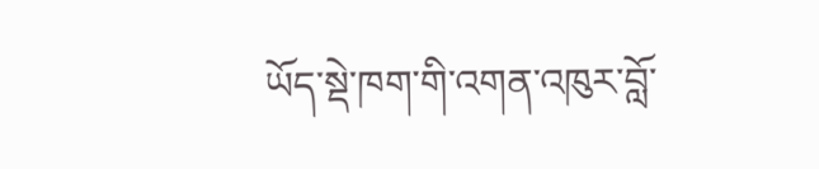ཡོད་སྡེ་ཁག་གི་འགན་འཁུར་བློ་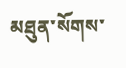མཐུན་སོགས་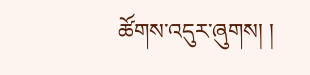ཚོགས་འདུར་ཞུགས། །